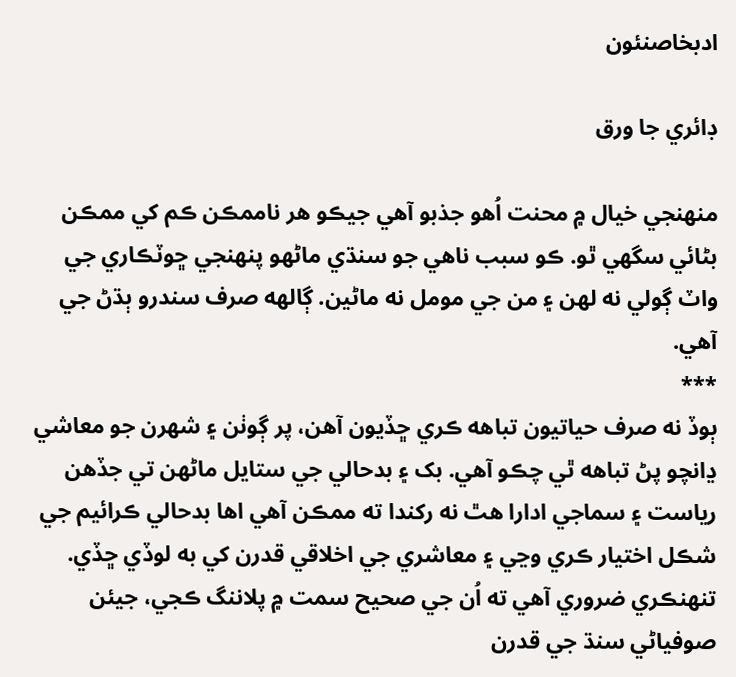ادبخاصنئون

ڊائري جا ورق

منهنجي خيال ۾ محنت اُهو جذبو آهي جيڪو هر ناممڪن ڪم کي ممڪن بڻائي سگهي ٿو. ڪو سبب ناهي جو سنڌي ماڻهو پنهنجي ڇوٽڪاري جي واٽ ڳولي نه لهن ۽ من جي مومل نه ماڻين. ڳالهه صرف سندرو ٻڌڻ جي آهي.
***
ٻوڏ نه صرف حياتيون تباهه ڪري ڇڏيون آهن، پر ڳوٺن ۽ شهرن جو معاشي ڍانچو پڻ تباهه ٿي چڪو آهي. بک ۽ بدحالي جي ستايل ماڻهن تي جڏهن رياست ۽ سماجي ادارا هٿ نه رکندا ته ممڪن آهي اها بدحالي ڪرائيم جي شڪل اختيار ڪري وڃي ۽ معاشري جي اخلاقي قدرن کي به لوڏي ڇڏي. تنهنڪري ضروري آهي ته اُن جي صحيح سمت ۾ پلاننگ ڪجي، جيئن صوفياڻي سنڌ جي قدرن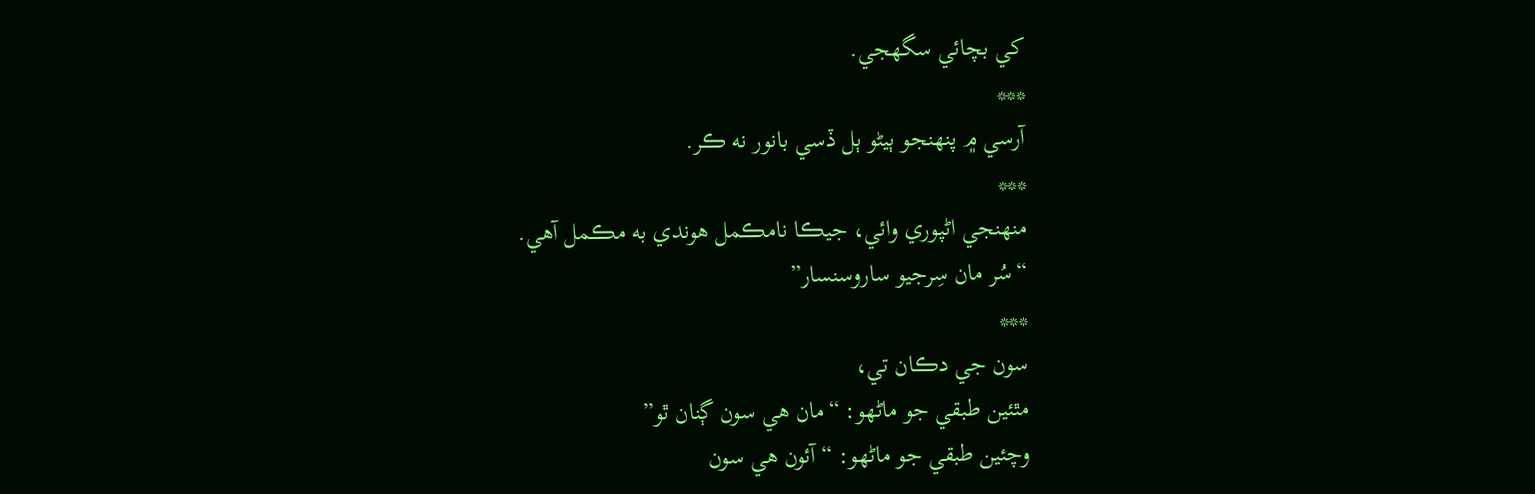کي بچائي سگهجي.
***
آرسي ۾ پنهنجو ٻيڻو ٻل ڏسي بانور نه ڪر.
***
منهنجي اڻپوري وائي، جيڪا نامڪمل هوندي به مڪمل آهي.
“سُر مان سِرجيو ساروسنسار”
***
سون جي دڪان تي،
مٿئين طبقي جو ماڻهو: “مان هي سون ڳنان ٿو”
وچئين طبقي جو ماڻهو: “آئون هي سون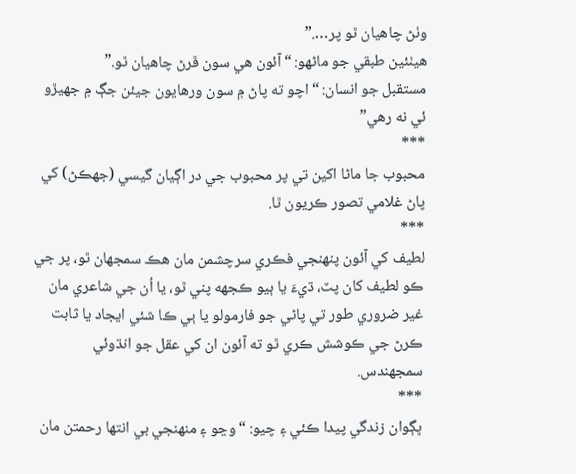وٺڻ چاهيان ٿو پر….”
هيٺئين طبقي جو ماڻهو: “آئون هي سون ڦرڻ چاهيان ٿو.”
مستقبل جو انسان: “اچو ته پاڻ ۾ سون ورهايون جيئن جڳ ۾ جهيڙو ئي نه رهي”
***
محبوب جا ماڻا اکين تي پر محبوب جي در اڳيان گيسي (جهڪڻ) کي پاڻ غلامي تصور ڪريون ٿا.
***
لطيف کي آئون پنهنجي فڪري سرچشمن مان هڪ سمجهان ٿو، پر جي ڪو لطيف کان پٽ، ڌيءَ يا ٻيو ڪجهه پني ٿو، يا اُن جي شاعري مان غير ضروري طور تي پاڻي جو فارمولو يا ٻي ڪا شئي ايجاد يا ثابت ڪرڻ جي ڪوشش ڪري ٿو ته آئون ان کي عقل جو انڌوئي سمجهندس.
***
ڀڳوان زندگي پيدا ڪئي ۽ چيو: “وڃو ۽ منهنجي بي انتها رحمتن مان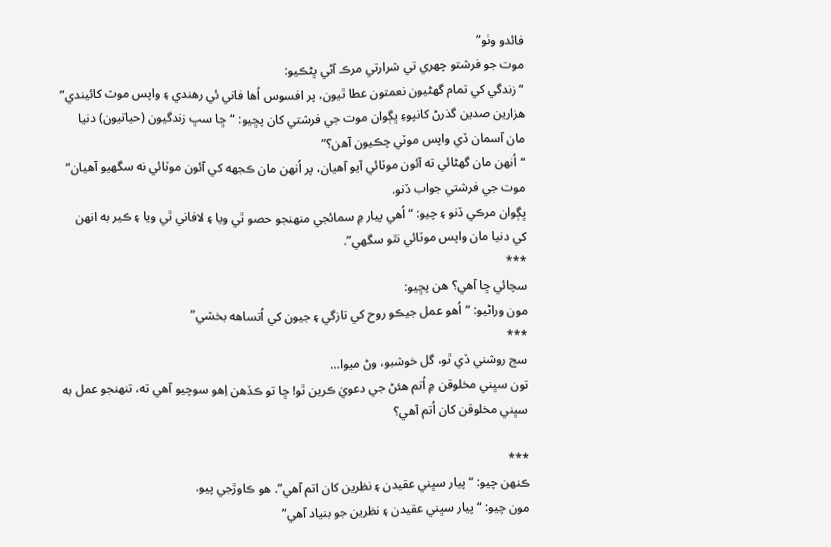فائدو وٺو”
موت جو فرشتو چهري تي شرارتي مرڪ آڻي ڀڻڪيو:
“زندگي کي تمام گهڻيون نعمتون عطا ٿيون، پر افسوس اُها فاني ئي رهندي ۽ واپس موٽ کائيندي”
هزارين صدين گذرڻ کانپوءِ ڀڳوان موت جي فرشتي کان پڇيو: “ڇا سڀ زندگيون (حياتيون) دنيا مان آسمان ڏي واپس موٽي چڪيون آهن؟”
“اُنهن مان گهڻائي ته آئون موٽائي آيو آهيان، پر اُنهن مان ڪجهه کي آئون موٽائي نه سگهيو آهيان” موت جي فرشتي جواب ڏنو.
ڀڳوان مرڪي ڏنو ۽ چيو: “اُهي پيار ۾ سمائجي منهنجو حصو ٿي ويا ۽ لافاني ٿي ويا ۽ ڪير به انهن کي دنيا مان واپس موٽائي نٿو سگهي”.
***
سچائي ڇا آهي؟ هن پڇيو:
مون وراڻيو: “اُهو عمل جيڪو روح کي تازگي ۽ جيون کي اُتساهه بخشي”
***
سج روشني ڏي ٿو، گل خوشبو، وڻ ميوا…
تون سڀني مخلوقن ۾ اُتم هئڻ جي دعويٰ ڪرين ٿو! ڇا تو ڪڏهن اِهو سوچيو آهي ته، تنهنجو عمل به سڀني مخلوقن کان اُتم آهي؟

***
ڪنهن چيو: “پيار سڀني عقيدن ۽ نظرين کان اتم آهي”. هو ڪاوڙجي پيو.
مون چيو: “پيار سڀني عقيدن ۽ نظرين جو بنياد آهي”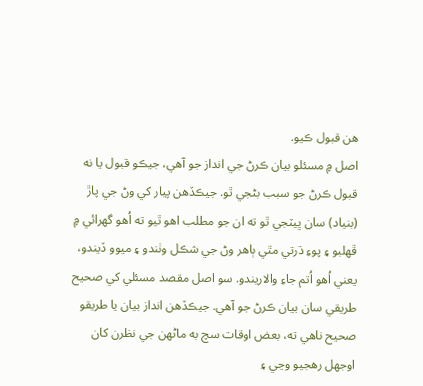هن قبول ڪيو.
اصل ۾ مسئلو بيان ڪرڻ جي انداز جو آهي، جيڪو قبول يا نه قبول ڪرڻ جو سبب بڻجي ٿو. جيڪڏهن پيار کي وڻ جي پاڙ (بنياد) سان ڀيٽجي ٿو ته ان جو مطلب اهو ٿيو ته اُهو گهرائي ۾ ڦهلبو ۽ پوءِ ڌرتي مٿي ٻاهر وڻ جي شڪل وٺندو ۽ ميوو ڏيندو، يعني اُهو اُتم جاءِ والاريندو. سو اصل مقصد مسئلي کي صحيح طريقي سان بيان ڪرڻ جو آهي. جيڪڏهن انداز بيان يا طريقو صحيح ناهي ته، بعض اوقات سچ به ماڻهن جي نظرن کان اوجهل رهجيو وڃي ۽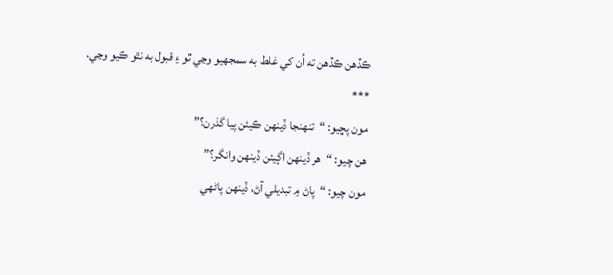ڪڏهن ڪڏهن ته اُن کي غلط به سمجهيو وڃي ٿو ۽ قبول به نٿو ڪيو وڃي.
***
مون پڇيو: “تنهنجا ڏينهن ڪيئن پيا گذرن؟”
هن چيو: “هر ڏينهن اڳيئن ڏينهن وانگر؟”
مون چيو: “پاڻ ۾ تبديلي آڻ، ڏينهن پاڻهي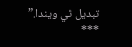تبديل ٿي ويندا.”
***